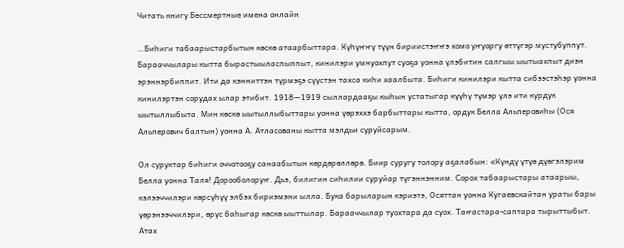Читать книгу Бессмертные имена онлайн

…Биһиги табаарыстарбытын көскө атаарбыттара. Күһүҥҥү түүн бириистэҥҥэ хомо уҥуоргу өттүгэр мустубуппут. Барааччылары кытта бырастыыласпыппыт, кинилэри умнуохпут суоҕа уонна үлэбитин салгыы ыытыахпыт диэн эрэннэрбиппит. Ити да кэнниттэн түрмэҕэ сүүстэн тахса киһи хаалбыта. Биһиги кинилэри кытта сибээстэһэр уонна кинилэртэн сорудах ылар этибит. 1918—1919 сыллардааҕы кыһын устатыгар күүһү түмэр үлэ ити курдук ыытыллыбыта. Мин көскө ыытыллыбыттары уонна үөрэххэ барбыттары кытта, ордук Белла Альперовиһы (Ося Альперович балтын) уонна А. Атласованы кытта мэлдьи суруйсарым.

Ол суруктар биһиги оччотооҕу санаабытын көрдөрөллөрө. Биир суругу толору аҕалабын: «Күндү үтүө дүөгэлэрим Белла уонна Таля! Дорооболоруҥ. Дьэ, билигин сиһилии суруйар түгэннэнним. Сорох табаарыстары атаарыы, кэлээччилэри көрсүһүү элбэх бириэмэни ылла. Бука барыларын кэриэтэ, Осяттан уонна Кугаевскайтан ураты бары үөрэнээччилэри, өрүс баһыгар көскө ыыттылар. Барааччылар туохтара да суох. Таҥастара-саптара тырыттыбыт. Атах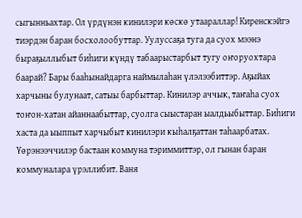сыгынньахтар. Ол үрдүнэн кинилэри көскө утаараллар! Киренскэйгэ тиэрдэн баран босхолообуттар. Уулуссаҕа туга да суох мээнэ быраҕыллыбыт биһиги күндү табаарыстарбыт тугу оҥоруохтара баарай? Бары бааһынайдарга наймылаһан үлэлээбиттэр. Аҕыйах харчыны булунаат, сатыы барбыттар. Кинилэр аччык, таҥаһа суох тоҥон-хатан айаннаабыттар, суолга сыыстаран ыалдьыбыттар. Биһиги хаста да ыыппыт харчыбыт кинилэри кыһалҕаттан таһаарбатах. Үөрэнээччилэр бастаан коммуна тэриммиттэр, ол гынан баран коммуналара үрэллибит. Ваня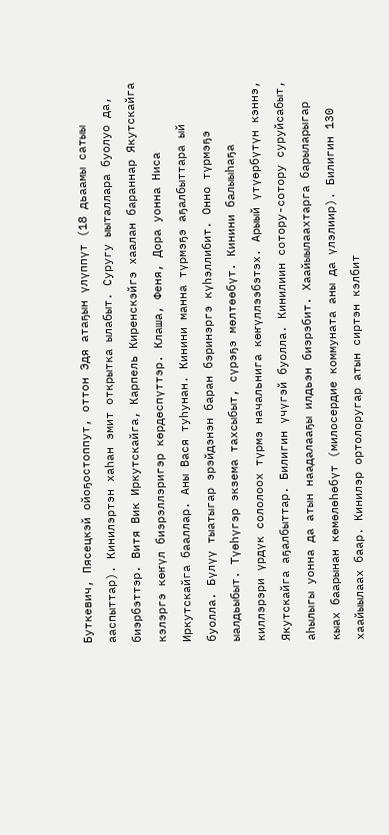Буткевич, Пясецкэй ойоҕостоппут, оттон Эдя атаҕын үлүппүт (18 дьаамы сатыы ааспыттар). Кинилэртэн хаһан эмит открытка ылабыт. Суругу ыыталлара буолуо да, биэрбэттэр. Витя Вик Иркутскайга, Карпель Киренскэйгэ хаалан бараннар Якутскайга кэлэргэ көҥүл биэрэллэригэр көрдөспүттэр. Клаша, Феня, Дора уонна Ниса Иркутскайга бааллар. Аны Вася туһунан. Кинини манна түрмэҕэ аҕалбыттара ый буолла. Бүлүү тыатыгар эрэйдэнэн баран бэринэргэ күһэллибит. Онно түрмэҕэ ыалдьыбыт. Түөһүгэр экзема тахсыбыт, сүрэҕэ мөлтөөбүт. Кинини балыыһаҕа киллэрэри үрдүк сололоох түрмэ начальнига көҥүллээбэтэх. Арыый үтүөрбүтүн кэннэ, Якутскайга аҕалбыттар. Билигин үчүгэй буолла. Кинилиин сотору-сотору суруйсабыт, аһылыгы уонна да атын наадалааҕы илдьэн биэрэбит. Хаайыылаахтарга барыларыгар кыах баарынан көмөлөһөбүт (милосердие коммуната аны да үлэлиир). Билигин 130 хаайыылаах баар. Кинилэр ортолоругар атын сиртэн кэлбит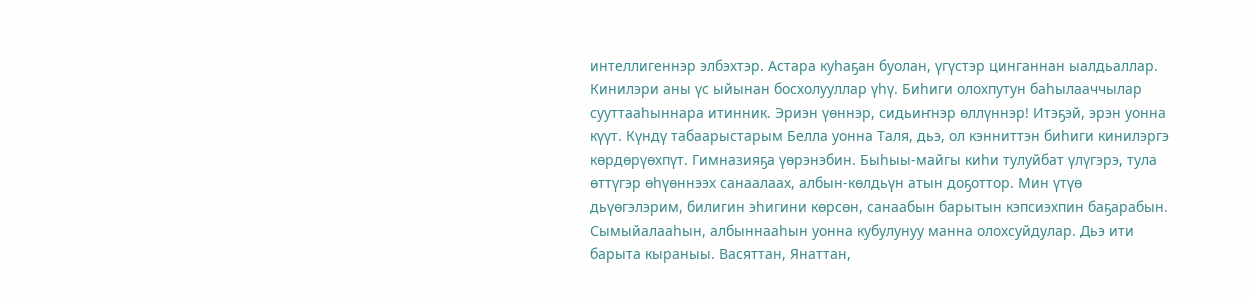интеллигеннэр элбэхтэр. Астара куһаҕан буолан, үгүстэр цинганнан ыалдьаллар. Кинилэри аны үс ыйынан босхолууллар үһү. Биһиги олохпутун баһылааччылар сууттааһыннара итинник. Эриэн үөннэр, сидьиҥнэр өллүннэр! Итэҕэй, эрэн уонна күүт. Күндү табаарыстарым Белла уонна Таля, дьэ, ол кэнниттэн биһиги кинилэргэ көрдөрүөхпүт. Гимназияҕа үөрэнэбин. Быһыы-майгы киһи тулуйбат үлүгэрэ, тула өттүгэр өһүөннээх санаалаах, албын-көлдьүн атын доҕоттор. Мин үтүө дьүөгэлэрим, билигин эһигини көрсөн, санаабын барытын кэпсиэхпин баҕарабын. Сымыйалааһын, албыннааһын уонна кубулунуу манна олохсуйдулар. Дьэ ити барыта кыраныы. Васяттан, Янаттан,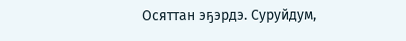Осяттан эҕэрдэ. Суруйдум,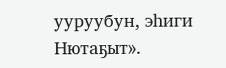ууруубун, эһиги Нютаҕыт».